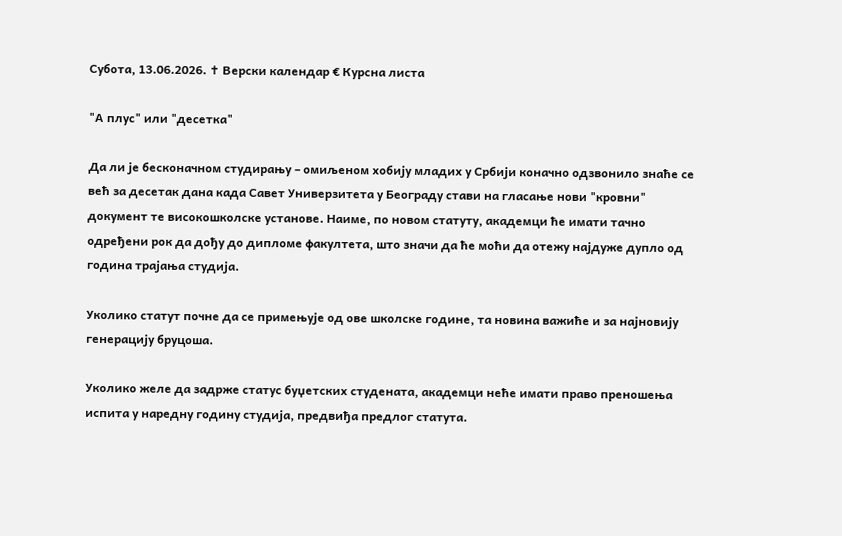Субота, 13.06.2026. ✝ Верски календар € Курсна листа

"А плус" или "десетка"

Да ли је бесконачном студирању – омиљеном хобију младих у Србији коначно одзвонило знаће се већ за десетак дана када Савет Универзитета у Београду стави на гласање нови "кровни" документ те високошколске установе. Наиме, по новом статуту, академци ће имати тачно одређени рок да дођу до дипломе факултета, што значи да ће моћи да отежу најдуже дупло од година трајања студија.

Уколико статут почне да се примењује од ове школске године, та новина важиће и за најновију генерацију бруцоша.

Уколико желе да задрже статус буџетских студената, академци неће имати право преношења испита у наредну годину студија, предвиђа предлог статута.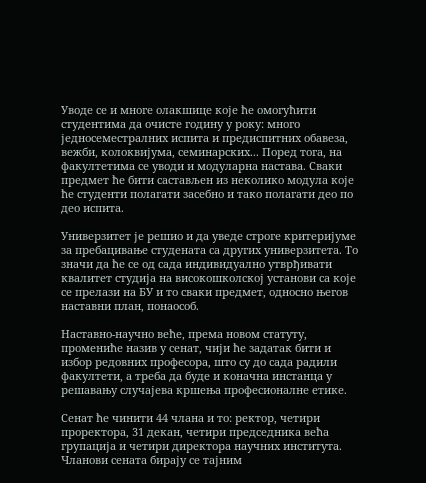Уводе се и многе олакшице које ће омогућити студентима да очисте годину у року: много једносеместралних испита и предиспитних обавеза, вежби, колоквијума, семинарских... Поред тога, на факултетима се уводи и модуларна настава. Сваки предмет ће бити састављен из неколико модула које ће студенти полагати засебно и тако полагати део по део испита.

Универзитет је решио и да уведе строге критеријуме за пребацивање студената са других универзитета. То значи да ће се од сада индивидуално утврђивати квалитет студија на високошколској установи са које се прелази на БУ и то сваки предмет, односно његов наставни план, понаособ.

Наставно-научно веће, према новом статуту, промениће назив у сенат, чији ће задатак бити и избор редовних професора, што су до сада радили факултети, а треба да буде и коначна инстанца у решавању случајева кршења професионалне етике.

Сенат ће чинити 44 члана и то: ректор, четири проректора, 31 декан, четири председника већа групација и четири директора научних института. Чланови сената бирају се тајним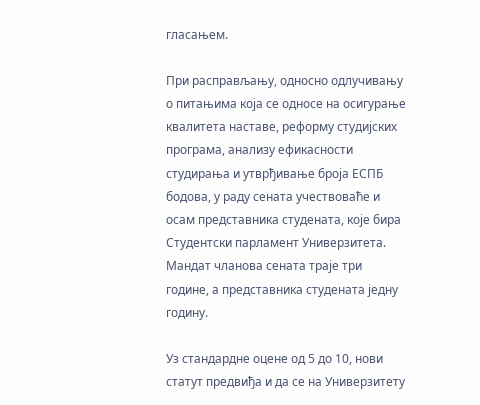гласањем.

При расправљању, односно одлучивању о питањима која се односе на осигурање квалитета наставе, реформу студијских програма, анализу ефикасности студирања и утврђивање броја ЕСПБ бодова, у раду сената учествоваће и осам представника студената, које бира Студентски парламент Универзитета. Мандат чланова сената траје три године, а представника студената једну годину.

Уз стандардне оцене од 5 до 10, нови статут предвиђа и да се на Универзитету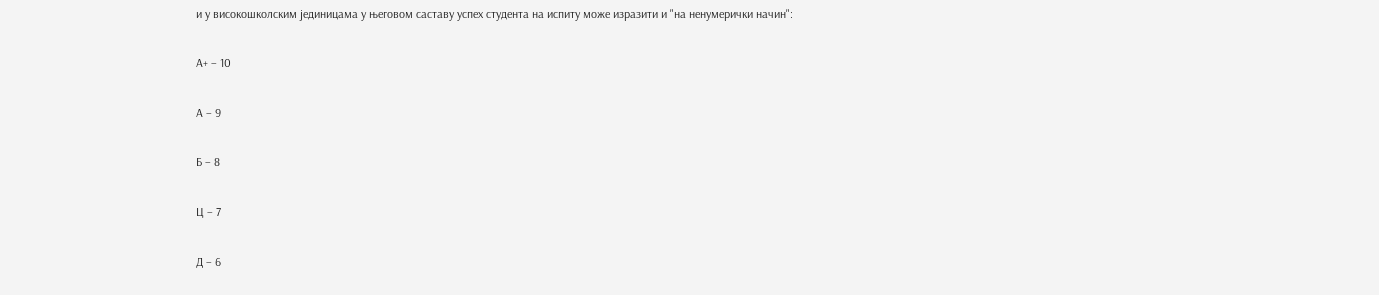и у високошколским јединицама у његовом саставу успех студента на испиту може изразити и "на ненумерички начин":

А+ – 10

А – 9

Б – 8

Ц – 7

Д – 6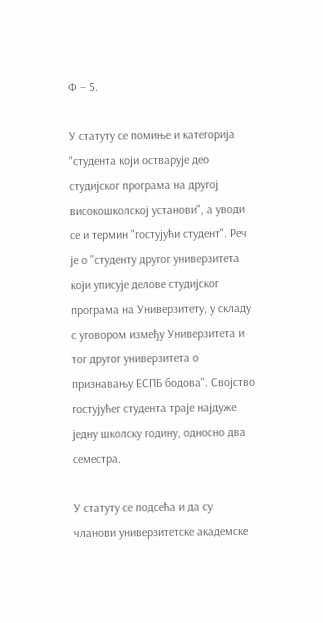Ф – 5.

У статуту се помиње и категорија "студента који остварује део студијског програма на другој високошколској установи", а уводи се и термин "гостујући студент". Реч је о "студенту другог универзитета који уписује делове студијског програма на Универзитету, у складу с уговором између Универзитета и тог другог универзитета о признавању ЕСПБ бодова". Својство гостујућег студента траје најдуже једну школску годину, односно два семестра.

У статуту се подсећа и да су чланови универзитетске академске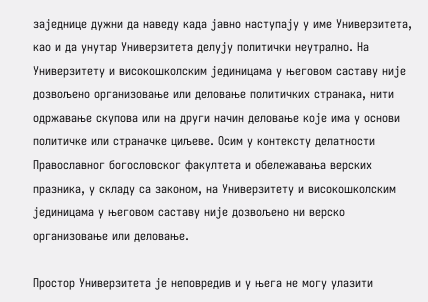заједнице дужни да наведу када јавно наступају у име Универзитета, као и да унутар Универзитета делују политички неутрално. На Универзитету и високошколским јединицама у његовом саставу није дозвољено организовање или деловање политичких странака, нити одржавање скупова или на други начин деловање које има у основи политичке или страначке циљеве. Осим у контексту делатности Православног богословског факултета и обележавања верских празника, у складу са законом, на Универзитету и високошколским јединицама у његовом саставу није дозвољено ни верско организовање или деловање.

Простор Универзитета је неповредив и у њега не могу улазити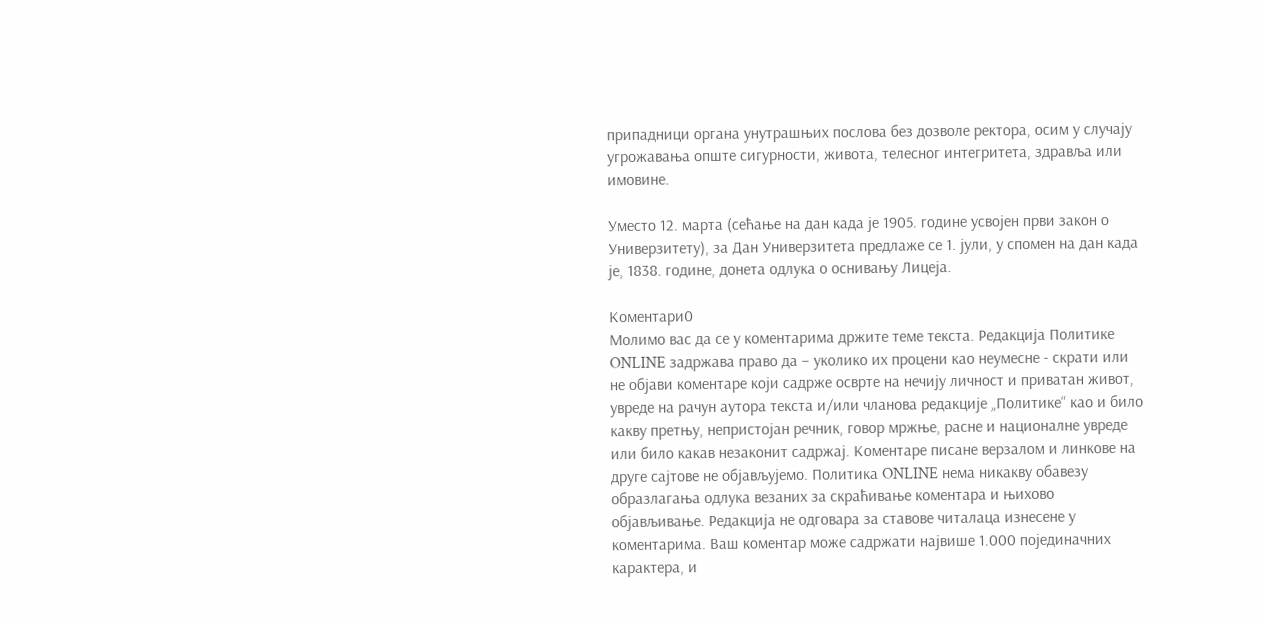припадници органа унутрашњих послова без дозволе ректора, осим у случају угрожавања опште сигурности, живота, телесног интегритета, здравља или имовине.

Уместо 12. марта (сећање на дан када је 1905. године усвојен први закон о Универзитету), за Дан Универзитета предлаже се 1. јули, у спомен на дан када је, 1838. године, донета одлука о оснивању Лицеја.

Коментари0
Молимо вас да се у коментарима држите теме текста. Редакција Политике ONLINE задржава право да – уколико их процени као неумесне - скрати или не објави коментаре који садрже осврте на нечију личност и приватан живот, увреде на рачун аутора текста и/или чланова редакције „Политике“ као и било какву претњу, непристојан речник, говор мржње, расне и националне увреде или било какав незаконит садржај. Коментаре писане верзалом и линкове на друге сајтове не објављујемо. Политика ONLINE нема никакву обавезу образлагања одлука везаних за скраћивање коментара и њихово објављивање. Редакција не одговара за ставове читалаца изнесене у коментарима. Ваш коментар може садржати највише 1.000 појединачних карактера, и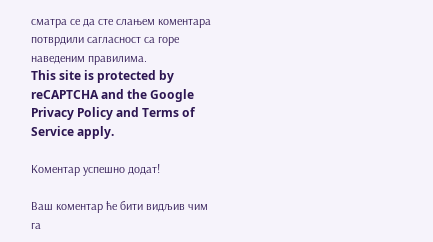сматра се да сте слањем коментара потврдили сагласност са горе наведеним правилима.
This site is protected by reCAPTCHA and the Google Privacy Policy and Terms of Service apply.

Комeнтар успeшно додат!

Ваш комeнтар ћe бити видљив чим га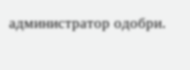администратор одобри.